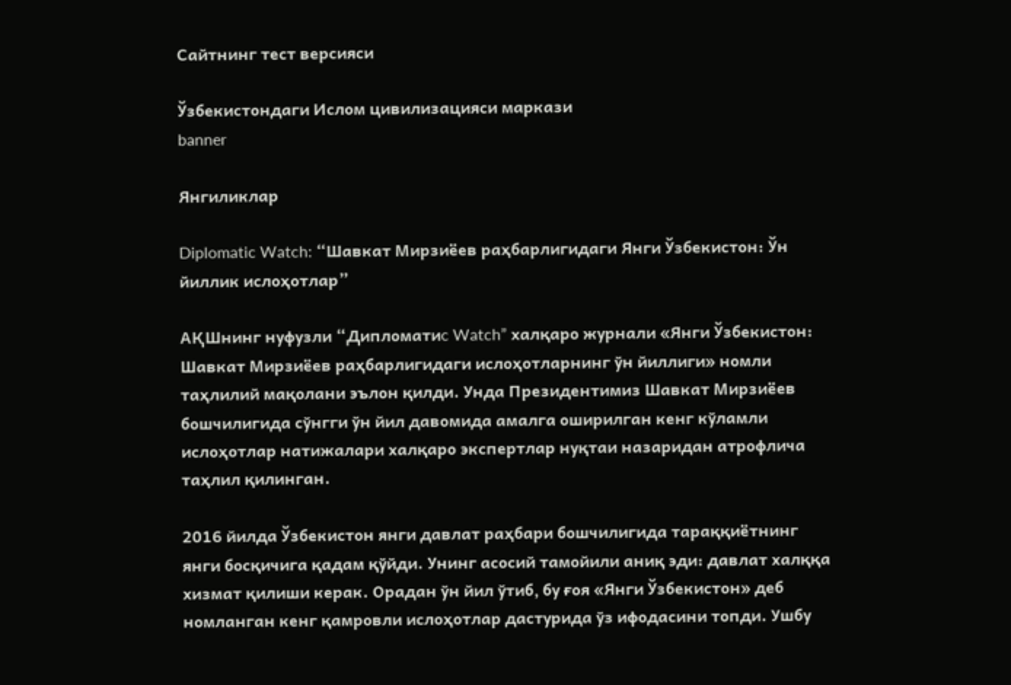Сайтнинг тест версияси

Ўзбекистондаги Ислом цивилизацияси маркази
banner

Янгиликлар

Diplomatic Watch: “Шавкат Мирзиёев раҳбарлигидаги Янги Ўзбекистон: Ўн йиллик ислоҳотлар”

АҚШнинг нуфузли “Дипломатиc Watch” халқаро журнали «Янги Ўзбекистон: Шавкат Мирзиёев раҳбарлигидаги ислоҳотларнинг ўн йиллиги» номли таҳлилий мақолани эълон қилди. Унда Президентимиз Шавкат Мирзиёев бошчилигида сўнгги ўн йил давомида амалга оширилган кенг кўламли ислоҳотлар натижалари халқаро экспертлар нуқтаи назаридан атрофлича таҳлил қилинган.

2016 йилда Ўзбекистон янги давлат раҳбари бошчилигида тараққиётнинг янги босқичига қадам қўйди. Унинг асосий тамойили аниқ эди: давлат халққа хизмат қилиши керак. Орадан ўн йил ўтиб, бу ғоя «Янги Ўзбекистон» деб номланган кенг қамровли ислоҳотлар дастурида ўз ифодасини топди. Ушбу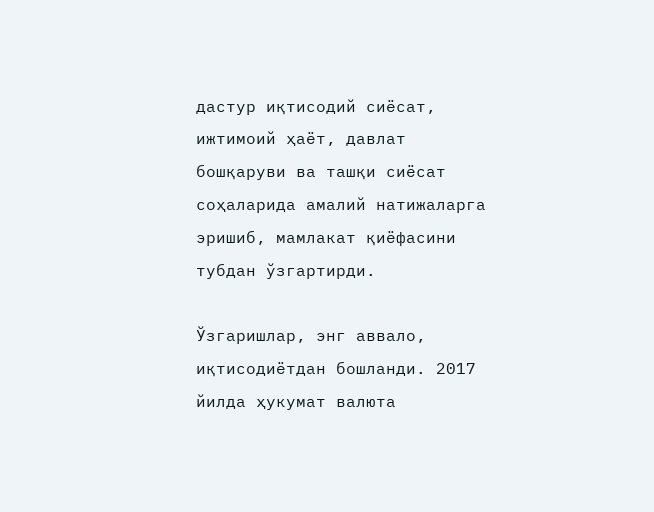дастур иқтисодий сиёсат, ижтимоий ҳаёт, давлат бошқаруви ва ташқи сиёсат соҳаларида амалий натижаларга эришиб, мамлакат қиёфасини тубдан ўзгартирди.

Ўзгаришлар, энг аввало, иқтисодиётдан бошланди. 2017 йилда ҳукумат валюта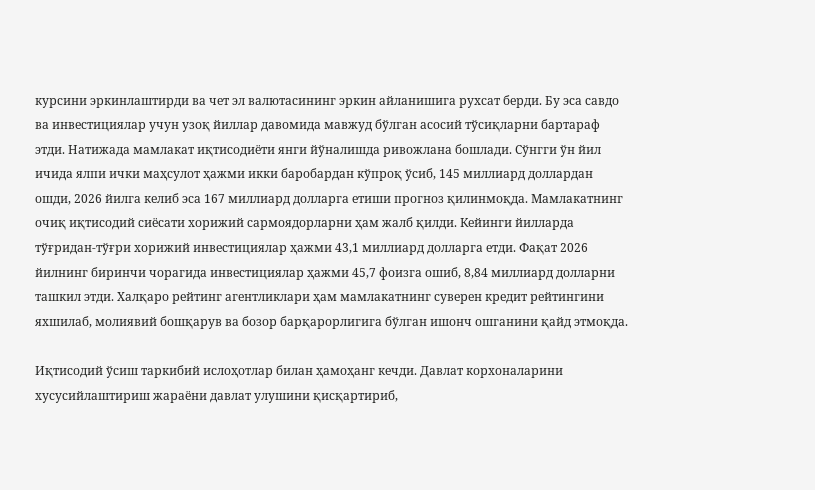курсини эркинлаштирди ва чет эл валютасининг эркин айланишига рухсат берди. Бу эса савдо ва инвестициялар учун узоқ йиллар давомида мавжуд бўлган асосий тўсиқларни бартараф этди. Натижада мамлакат иқтисодиёти янги йўналишда ривожлана бошлади. Сўнгги ўн йил ичида ялпи ички маҳсулот ҳажми икки баробардан кўпроқ ўсиб, 145 миллиард доллардан ошди, 2026 йилга келиб эса 167 миллиард долларга етиши прогноз қилинмоқда. Мамлакатнинг очиқ иқтисодий сиёсати хорижий сармоядорларни ҳам жалб қилди. Кейинги йилларда тўғридан-тўғри хорижий инвестициялар ҳажми 43,1 миллиард долларга етди. Фақат 2026 йилнинг биринчи чорагида инвестициялар ҳажми 45,7 фоизга ошиб, 8,84 миллиард долларни ташкил этди. Халқаро рейтинг агентликлари ҳам мамлакатнинг суверен кредит рейтингини яхшилаб, молиявий бошқарув ва бозор барқарорлигига бўлган ишонч ошганини қайд этмоқда.

Иқтисодий ўсиш таркибий ислоҳотлар билан ҳамоҳанг кечди. Давлат корхоналарини хусусийлаштириш жараёни давлат улушини қисқартириб,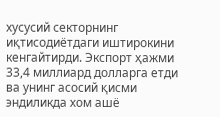хусусий секторнинг иқтисодиётдаги иштирокини кенгайтирди. Экспорт ҳажми 33,4 миллиард долларга етди ва унинг асосий қисми эндиликда хом ашё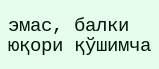эмас, балки юқори қўшимча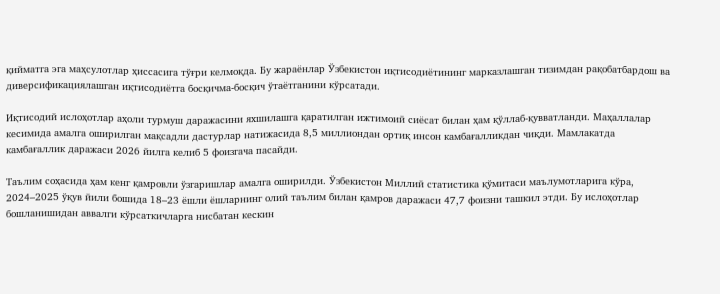қийматга эга маҳсулотлар ҳиссасига тўғри келмоқда. Бу жараёнлар Ўзбекистон иқтисодиётининг марказлашган тизимдан рақобатбардош ва диверсификациялашган иқтисодиётга босқичма-босқич ўтаётганини кўрсатади.

Иқтисодий ислоҳотлар аҳоли турмуш даражасини яхшилашга қаратилган ижтимоий сиёсат билан ҳам қўллаб-қувватланди. Маҳаллалар кесимида амалга оширилган мақсадли дастурлар натижасида 8,5 миллиондан ортиқ инсон камбағалликдан чиқди. Мамлакатда камбағаллик даражаси 2026 йилга келиб 5 фоизгача пасайди.

Таълим соҳасида ҳам кенг қамровли ўзгаришлар амалга оширилди. Ўзбекистон Миллий статистика қўмитаси маълумотларига кўра, 2024–2025 ўқув йили бошида 18–23 ёшли ёшларнинг олий таълим билан қамров даражаси 47,7 фоизни ташкил этди. Бу ислоҳотлар бошланишидан аввалги кўрсаткичларга нисбатан кескин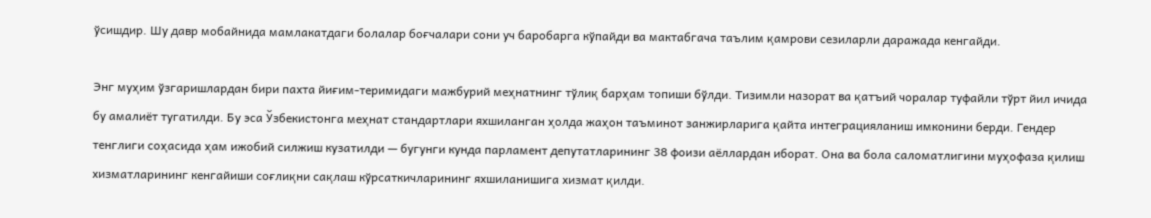ўсишдир. Шу давр мобайнида мамлакатдаги болалар боғчалари сони уч баробарга кўпайди ва мактабгача таълим қамрови сезиларли даражада кенгайди.

Энг муҳим ўзгаришлардан бири пахта йиғим-теримидаги мажбурий меҳнатнинг тўлиқ барҳам топиши бўлди. Тизимли назорат ва қатъий чоралар туфайли тўрт йил ичида бу амалиёт тугатилди. Бу эса Ўзбекистонга меҳнат стандартлари яхшиланган ҳолда жаҳон таъминот занжирларига қайта интеграцияланиш имконини берди. Гендер тенглиги соҳасида ҳам ижобий силжиш кузатилди — бугунги кунда парламент депутатларининг 38 фоизи аёллардан иборат. Она ва бола саломатлигини муҳофаза қилиш хизматларининг кенгайиши соғлиқни сақлаш кўрсаткичларининг яхшиланишига хизмат қилди.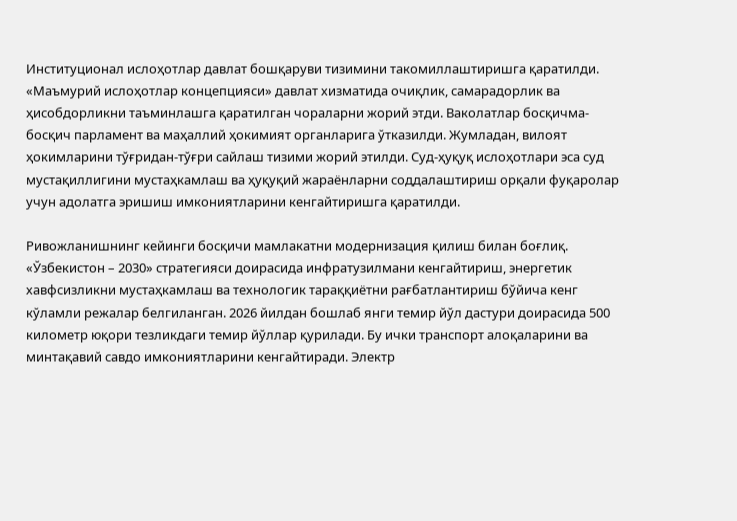Институционал ислоҳотлар давлат бошқаруви тизимини такомиллаштиришга қаратилди. «Маъмурий ислоҳотлар концепцияси» давлат хизматида очиқлик, самарадорлик ва ҳисобдорликни таъминлашга қаратилган чораларни жорий этди. Ваколатлар босқичма-босқич парламент ва маҳаллий ҳокимият органларига ўтказилди. Жумладан, вилоят ҳокимларини тўғридан-тўғри сайлаш тизими жорий этилди. Суд-ҳуқуқ ислоҳотлари эса суд мустақиллигини мустаҳкамлаш ва ҳуқуқий жараёнларни соддалаштириш орқали фуқаролар учун адолатга эришиш имкониятларини кенгайтиришга қаратилди.

Ривожланишнинг кейинги босқичи мамлакатни модернизация қилиш билан боғлиқ. «Ўзбекистон – 2030» стратегияси доирасида инфратузилмани кенгайтириш, энергетик хавфсизликни мустаҳкамлаш ва технологик тараққиётни рағбатлантириш бўйича кенг кўламли режалар белгиланган. 2026 йилдан бошлаб янги темир йўл дастури доирасида 500 километр юқори тезликдаги темир йўллар қурилади. Бу ички транспорт алоқаларини ва минтақавий савдо имкониятларини кенгайтиради. Электр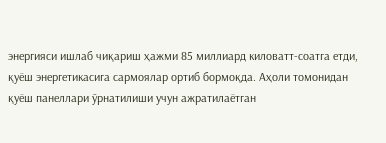энергияси ишлаб чиқариш ҳажми 85 миллиард киловатт-соатга етди, қуёш энергетикасига сармоялар ортиб бормоқда. Аҳоли томонидан қуёш панеллари ўрнатилиши учун ажратилаётган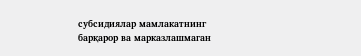субсидиялар мамлакатнинг барқарор ва марказлашмаган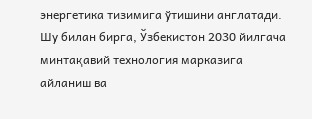энергетика тизимига ўтишини англатади. Шу билан бирга, Ўзбекистон 2030 йилгача минтақавий технология марказига айланиш ва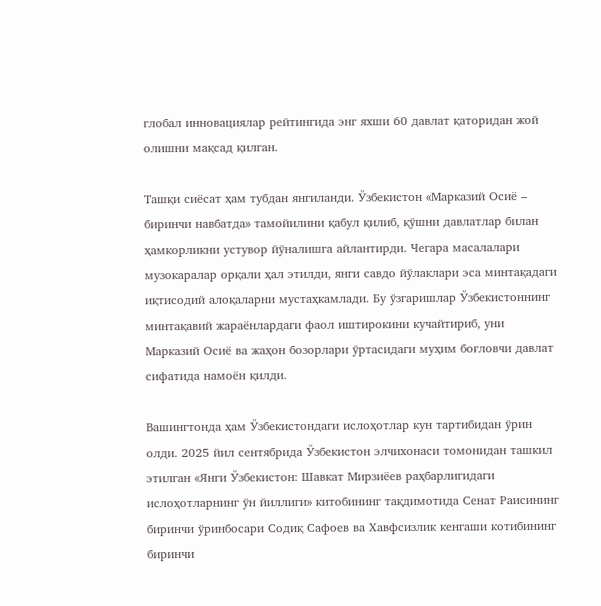глобал инновациялар рейтингида энг яхши 60 давлат қаторидан жой олишни мақсад қилган.

Ташқи сиёсат ҳам тубдан янгиланди. Ўзбекистон «Марказий Осиё – биринчи навбатда» тамойилини қабул қилиб, қўшни давлатлар билан ҳамкорликни устувор йўналишга айлантирди. Чегара масалалари музокаралар орқали ҳал этилди, янги савдо йўлаклари эса минтақадаги иқтисодий алоқаларни мустаҳкамлади. Бу ўзгаришлар Ўзбекистоннинг минтақавий жараёнлардаги фаол иштирокини кучайтириб, уни Марказий Осиё ва жаҳон бозорлари ўртасидаги муҳим боғловчи давлат сифатида намоён қилди.

Вашингтонда ҳам Ўзбекистондаги ислоҳотлар кун тартибидан ўрин олди. 2025 йил сентябрида Ўзбекистон элчихонаси томонидан ташкил этилган «Янги Ўзбекистон: Шавкат Мирзиёев раҳбарлигидаги ислоҳотларнинг ўн йиллиги» китобининг тақдимотида Сенат Раисининг биринчи ўринбосари Содиқ Сафоев ва Хавфсизлик кенгаши котибининг биринчи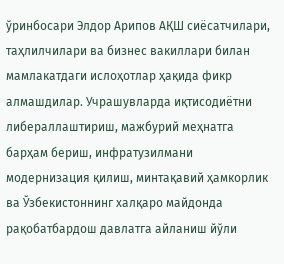ўринбосари Элдор Арипов АҚШ сиёсатчилари, таҳлилчилари ва бизнес вакиллари билан мамлакатдаги ислоҳотлар ҳақида фикр алмашдилар. Учрашувларда иқтисодиётни либераллаштириш, мажбурий меҳнатга барҳам бериш, инфратузилмани модернизация қилиш, минтақавий ҳамкорлик ва Ўзбекистоннинг халқаро майдонда рақобатбардош давлатга айланиш йўли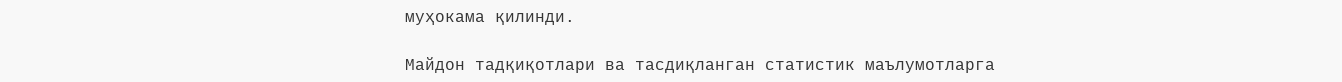муҳокама қилинди.

Майдон тадқиқотлари ва тасдиқланган статистик маълумотларга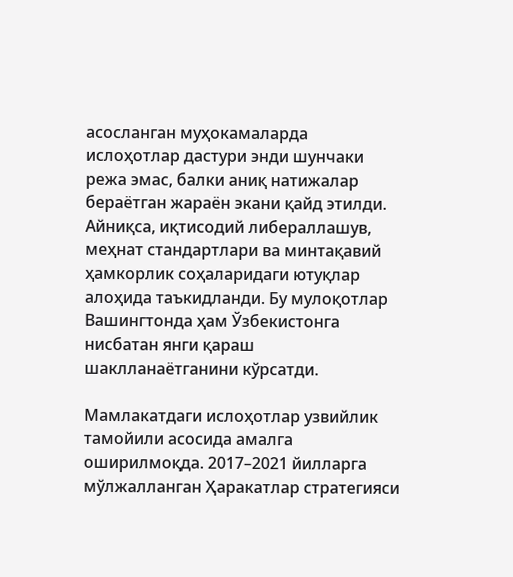асосланган муҳокамаларда ислоҳотлар дастури энди шунчаки режа эмас, балки аниқ натижалар бераётган жараён экани қайд этилди. Айниқса, иқтисодий либераллашув, меҳнат стандартлари ва минтақавий ҳамкорлик соҳаларидаги ютуқлар алоҳида таъкидланди. Бу мулоқотлар Вашингтонда ҳам Ўзбекистонга нисбатан янги қараш шаклланаётганини кўрсатди.

Мамлакатдаги ислоҳотлар узвийлик тамойили асосида амалга оширилмоқда. 2017–2021 йилларга мўлжалланган Ҳаракатлар стратегияси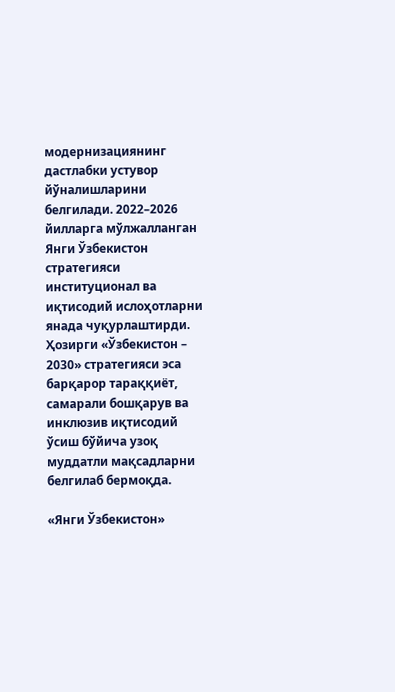модернизациянинг дастлабки устувор йўналишларини белгилади. 2022–2026 йилларга мўлжалланган Янги Ўзбекистон стратегияси институционал ва иқтисодий ислоҳотларни янада чуқурлаштирди. Ҳозирги «Ўзбекистон – 2030» стратегияси эса барқарор тараққиёт, самарали бошқарув ва инклюзив иқтисодий ўсиш бўйича узоқ муддатли мақсадларни белгилаб бермоқда.

«Янги Ўзбекистон»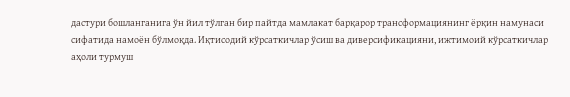дастури бошланганига ўн йил тўлган бир пайтда мамлакат барқарор трансформациянинг ёрқин намунаси сифатида намоён бўлмоқда. Иқтисодий кўрсаткичлар ўсиш ва диверсификацияни, ижтимоий кўрсаткичлар аҳоли турмуш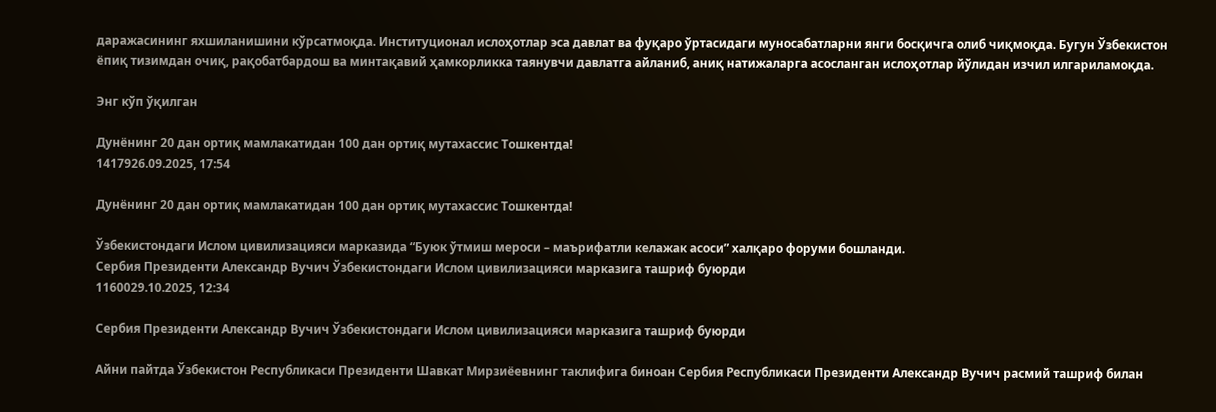даражасининг яхшиланишини кўрсатмоқда. Институционал ислоҳотлар эса давлат ва фуқаро ўртасидаги муносабатларни янги босқичга олиб чиқмоқда. Бугун Ўзбекистон ёпиқ тизимдан очиқ, рақобатбардош ва минтақавий ҳамкорликка таянувчи давлатга айланиб, аниқ натижаларга асосланган ислоҳотлар йўлидан изчил илгариламоқда.

Энг кўп ўқилган

Дунёнинг 20 дан ортиқ мамлакатидан 100 дан ортиқ мутахассис Тошкентда!
1417926.09.2025, 17:54

Дунёнинг 20 дан ортиқ мамлакатидан 100 дан ортиқ мутахассис Тошкентда!

Ўзбекистондаги Ислом цивилизацияси марказида “Буюк ўтмиш мероси – маърифатли келажак асоси” халқаро форуми бошланди.
Сербия Президенти Александр Вучич Ўзбекистондаги Ислом цивилизацияси марказига ташриф буюрди
1160029.10.2025, 12:34

Сербия Президенти Александр Вучич Ўзбекистондаги Ислом цивилизацияси марказига ташриф буюрди

Айни пайтда Ўзбекистон Республикаси Президенти Шавкат Мирзиёевнинг таклифига биноан Сербия Республикаси Президенти Александр Вучич расмий ташриф билан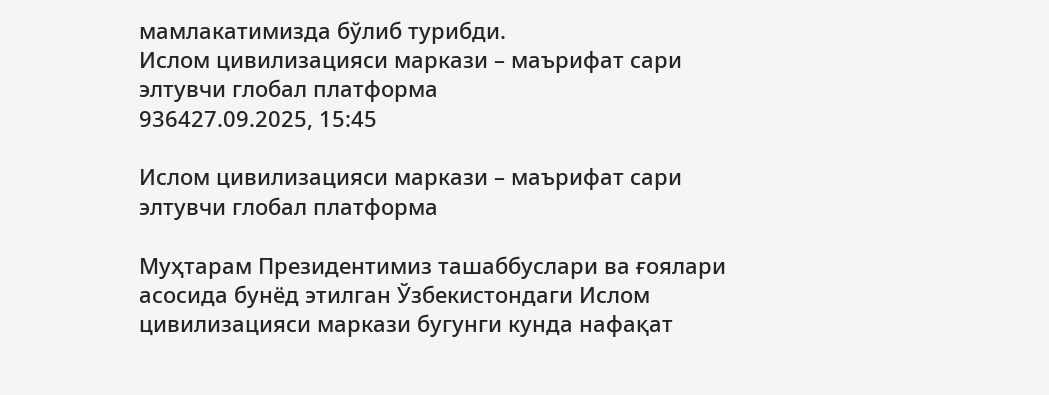мамлакатимизда бўлиб турибди.
Ислом цивилизацияси маркази – маърифат сари элтувчи глобал платформа
936427.09.2025, 15:45

Ислом цивилизацияси маркази – маърифат сари элтувчи глобал платформа

Муҳтарам Президентимиз ташаббуслари ва ғоялари асосида бунёд этилган Ўзбекистондаги Ислом цивилизацияси маркази бугунги кунда нафақат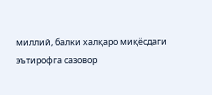миллий, балки халқаро миқёсдаги эътирофга сазовор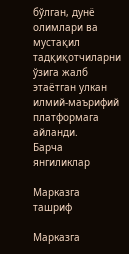бўлган, дунё олимлари ва мустақил тадқиқотчиларни ўзига жалб этаётган улкан илмий-маърифий платформага айланди.
Барча янгиликлар

Марказга ташриф

Марказга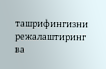ташрифингизни режалаштиринг ва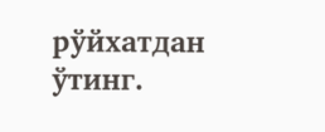рўйхатдан ўтинг.